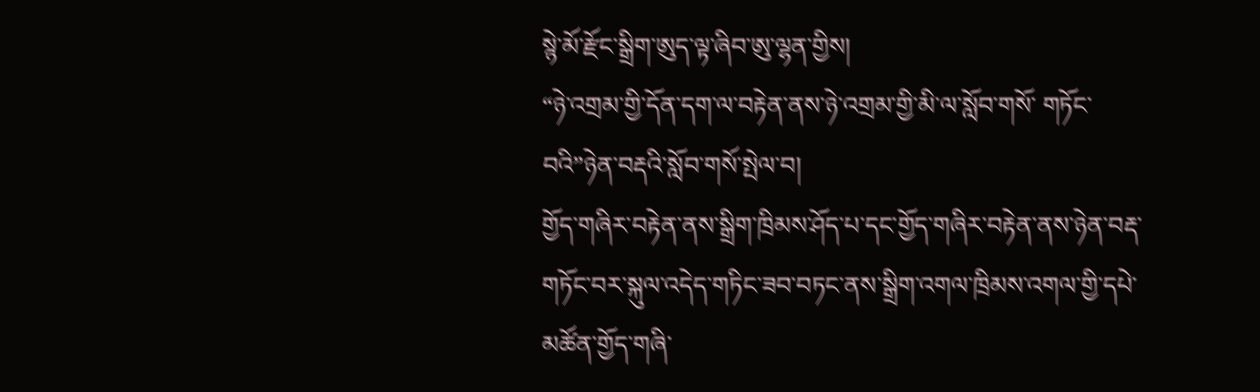སྙེ་མོ་རྫོང་སྒྲིག་ཨུད་ལྟ་ཞིབ་ཨུ་ལྷན་གྱིས།
“ཉེ་འགྲམ་གྱི་དོན་དག་ལ་བརྟེན་ནས་ཉེ་འགྲམ་གྱི་མི་ལ་སློབ་གསོ་ གཏོང་བའི”ཉེན་བརྡའི་སློབ་གསོ་སྤེལ་བ།
གྱོད་གཞིར་བརྟེན་ནས་སྒྲིག་ཁྲིམས་ཤོད་པ་དང་གྱོད་གཞིར་བརྟེན་ནས་ཉེན་བརྡ་གཏོང་བར་སྐུལ་འདེད་གཏིང་ཟབ་བཏང་ནས་སྒྲིག་འགལ་ཁྲིམས་འགལ་གྱི་དཔེ་མཚོན་གྱོད་གཞི་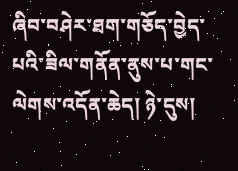ཞིབ་བཤེར་ཐག་གཅོད་བྱེད་པའི་ཟིལ་གནོན་ནུས་པ་གང་ལེགས་འདོན་ཆེད། ཉེ་དུས།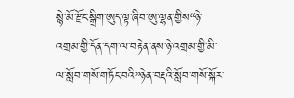སྙེ་མོ་རྫོང་སྒྲིག་ཨུད་ལྟ་ཞིབ་ཨུ་ལྷན་གྱིས“ཉེ་འགྲམ་གྱི་དོན་དག་ལ་བརྟེན་ནས་ཉེ་འགྲམ་གྱི་མི་ལ་སློབ་གསོ་གཏོང་བའི”ཉེན་བརྡའི་སློབ་གསོ་སྐོར་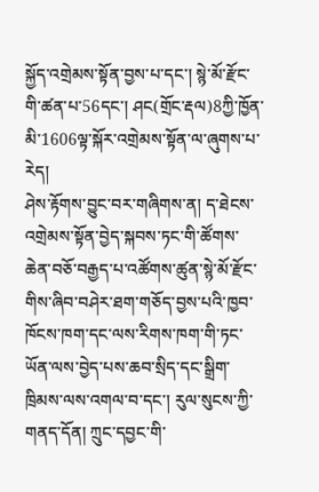སྐྱོད་འགྲེམས་སྟོན་བྱས་པ་དང་། སྙེ་མོ་རྫོང་གི་ཚན་པ་56དང་། ཤང(གྲོང་རྡལ)8ཀྱི་ཁྱོན་མི་1606ལྟ་སྐོར་འགྲེམས་སྟོན་ལ་ཞུགས་པ་རེད།
ཤེས་རྟོགས་བྱུང་བར་གཞིགས་ན། ད་ཐེངས་འགྲེམས་སྟོན་བྱེད་སྐབས་ཏང་གི་ཚོགས་ཆེན་བཅོ་བརྒྱད་པ་འཚོགས་ཚུན་སྙེ་མོ་རྫོང་གིས་ཞིབ་བཤེར་ཐག་གཅོད་བྱས་པའི་ཁྱབ་ཁོངས་ཁག་དང་ལས་རིགས་ཁག་གི་ཏང་ཡོན་ལས་བྱེད་པས་ཆབ་སྲིད་དང་སྒྲིག་ཁྲིམས་ལས་འགལ་བ་དང་། རུལ་སུངས་ཀྱི་གནད་དོན། ཀྲུང་དབྱང་གི་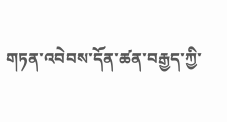གཏན་འབེབས་དོན་ཚན་བརྒྱད་ཀྱི་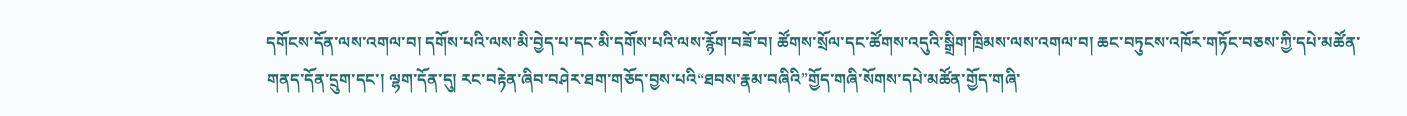དགོངས་དོན་ལས་འགལ་བ། དགོས་པའི་ལས་མི་བྱེད་པ་དང་མི་དགོས་པའི་ལས་རྙོག་བཟོ་བ། ཚོགས་སྲོལ་དང་ཚོགས་འདུའི་སྒྲིག་ཁྲིམས་ལས་འགལ་བ། ཆང་བཏུངས་འཁོར་གཏོང་བཅས་ཀྱི་དཔེ་མཚོན་གནད་དོན་དྲུག་དང་། ལྷག་དོན་དུ། རང་བརྟེན་ཞིབ་བཤེར་ཐག་གཅོད་བྱས་པའི“ཐབས་རྣམ་བཞིའི”གྱོད་གཞི་སོགས་དཔེ་མཚོན་གྱོད་གཞི་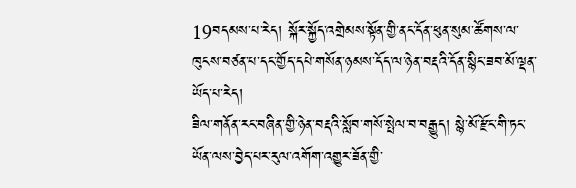19བདམས་པ་རེད། སྐོར་སྐྱོད་འགྲེམས་སྟོན་གྱི་ནང་དོན་ཕུན་སུམ་ཚོགས་ལ་ཁུངས་བཙན་པ་དང་གྱོད་དཔེ་གསོན་ཉམས་དོད་ལ་ཉེན་བརྡའི་དོན་སྙིང་ཟབ་མོ་ལྡན་ཡོད་པ་རེད།
ཟིལ་གནོན་རང་བཞིན་གྱི་ཉེན་བརྡའི་སློབ་གསོ་སྤེལ་བ་བརྒྱུད། སྙེ་མོ་རྫོང་གི་ཏང་ཡོན་ལས་བྱེད་པར་རུལ་འགོག་འགྱུར་ཟོན་གྱི་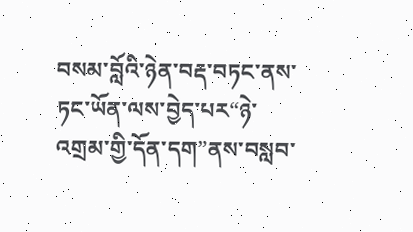བསམ་བློའི་ཉེན་བརྡ་བཏང་ནས་ཏང་ཡོན་ལས་བྱེད་པར“ཉེ་འགྲམ་གྱི་དོན་དག”ནས་བསླབ་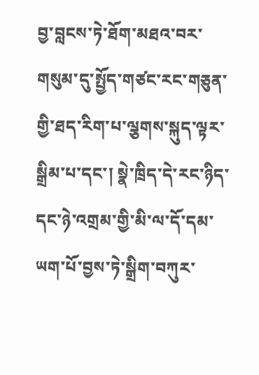བྱ་བླངས་ཏེ་ཐོག་མཐའ་བར་གསུམ་དུ་སྤྱོད་གཙང་རང་གཅུན་གྱི་ཐད་རིག་པ་ལྕགས་སྐུད་ལྟར་སྒྲིམ་པ་དང་། སྣེ་ཁྲིད་དེ་རང་ཉིད་དང་ཉེ་འགྲམ་གྱི་མི་ལ་དོ་དམ་ཡག་པོ་བྱས་ཏེ་སྒྲིག་བཀུར་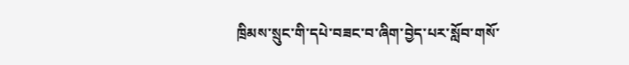ཁྲིམས་སྲུང་གི་དཔེ་བཟང་བ་ཞིག་བྱེད་པར་སློབ་གསོ་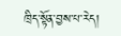ཁྲིད་སྟོན་བྱས་པ་རེད།